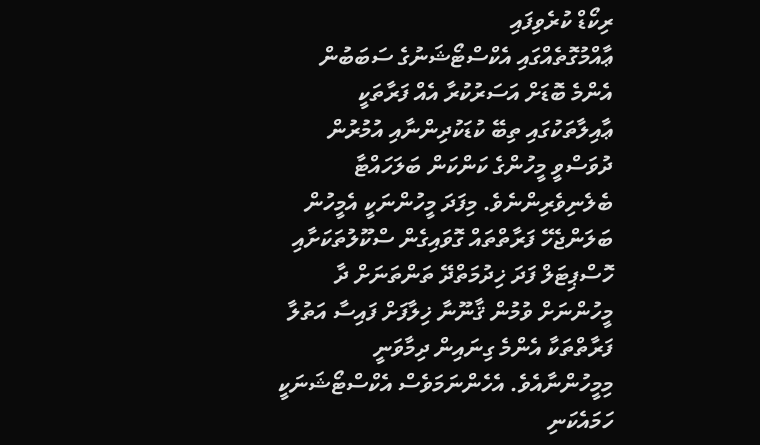ރިކޯޑް ކުރެވިފައި
ޢާއްމުގޮތެއްގައި އެކްސްޓޯޝަނުގެ ސަބަބުން އެންމެ ބޮޑަށް އަސަރުކުރާ އެއް ފަރާތަކީ ޢާއިލާތަކުގައި ތިބޭ ކުޑަކުދިންނާއި އުމުރުން ދުވަސްވީ މީހުންގެ ކަންކަން ބަލަހައްޓާ ބެލެނިވެރިންނެވެ. މިފަދަ މީހުންނަކީ އެމީހުން ބަލަންޖެހޭ ފަރާތްތައް ގޮވައިގެން ސްކޫލުތަކަށާއި ހޮސްޕިޓަލް ފަދަ ޚިދުމަތްދޭ ތަންތަނަށް ދާ މީހުންނަށް ވުމުން ޤާނޫނާ ޚިލާފަށް ފައިސާ އަތުލާ ފަރާތްތަކާ އެންމެ ގިނައިން ދިމާވަނީ މިމީހުންނާއެވެ. އެހެންނަމަވެސް އެކްސްޓޯޝަނަކީ ހަމައެކަނި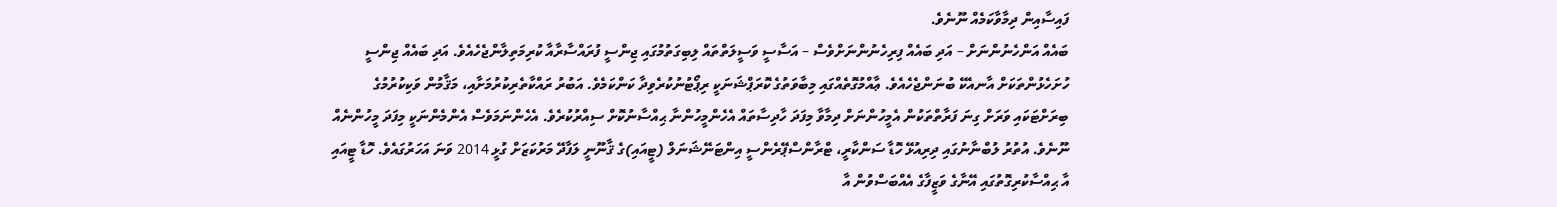ފައިސާއިން ދިމާވާކަމެއް ނޫނެވެ.
ބައެއް އަންހެނުންނަށް – އަދި ބައެއް ފިރިހެނުންނަށްވެސް – އަސާސީ ވަސީލަތްތައް ލިބިގަތުމުގައި ޖިންސީ ފުރައްސާރާއާ ކުރިމަތިލާންޖެހެއެވެ. އަދި ބައެއް ޖިންސީ ހުށަހެޅުންތަކަށް އާނއެކޭ ބުނަންޖެހެއެވެ. ޢާއްމުގޮތެއްގައި މިބާވަތުގެ ކޮރަޕްޝަނަކީ ރިޕޯޓުނުކުރެވިދާ ކަންކަމެވެ. އަބުރު ރައްކާތެރިކުރުމަށާއި، މަޤާމުން ވަކިކުރުމުގެ ބިރަށްޓަކައި ވަރަށް ގިނަ ފަރާތްތަކުން އެމީހުންނަށް ދިމާވާ މިފަދަ ހާދިސާތައް އެހެންމީހުންނާ ޙިއްސާނުކޮށް ސިއްރުކުރެވެ. އެހެންނަމަވެސް އެންމެންނަކީ މިފަދަ މީހުންނެއް ނޫނެވެ. އުތުރު ލުބްނާނުގައި ދިރިއުޅޭ ހޮޑާ ސަންކާރީ، ޓްރާންސްޕޭރެންސީ އިންޓަނޭޝަނަލް (ޓީއައި)ގެ ޤާނޫނީ ލަފާދޭ މަރުކަޒަށް ގުޅީ 2014 ވަނަ އަހަރުގައެވެ. ހޮޑާ ޓީއައި އާ ޙިއްސާކުރިގޮތުގައި އޭނާގެ ވަޒީފާގެ އެއްބަސްވުން އާ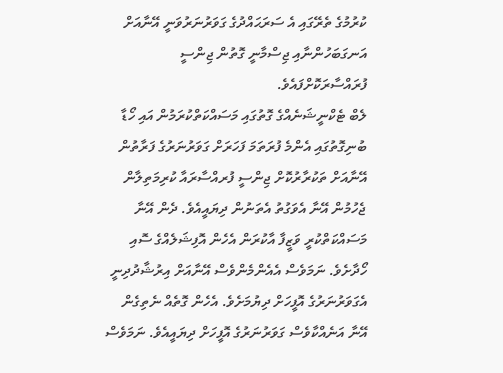ކުރުމުގެ ތެރޭގައި އެ ސަރަޙައްދުގެ ގަވަރުނަރުވަނީ އޭނާއަށް އަނގަބަހުންނާއި ޖިސްމާނީ ގޮތުން ޖިންސީ ފުރައްސާރަކޮށްފައެވެ.
ލެބް ޓެކްނީޝަނެއްގެ ގޮތުގައި މަސައްކަތްކުރަމުން އައި ހޯޑާ ބުނިގޮތުގައި އެންމެ ފުރަތަމަ ފަހަރަށް ގަވަރުނަރުގެ ފަރާތުން އޭނާއަށް ތަކުރާރުކޮށް ޖިންސީ ފުރއްސާރައާ ކުރިމަތިލާން ޖެހުމުން އޭނާ އެވަގުތު އެތަނުން ދިޔައީއެވެ. ދެން އޭނާ މަސައްކަތްކުރީ ވަޒީފާ އާކުރަން އެހެން އޮފިޝަލެއްގެ ސޮއި ހޯދާށެވެ. ނަމަވެސް އެއެންމެންވެސް އޭނާއަށް އިރުޝާދުދިނީ އެގަވަރުނަރުގެ އޮފީހަށް ދިޔުމަށެވެ. އެހެން ގޮތެއް ނެތިގެން އޭނާ އަނެއްކާވެސް ގަވަރުނަރުގެ އޮފީހަށް ދިޔައީއެވެ. ނަމަވެސް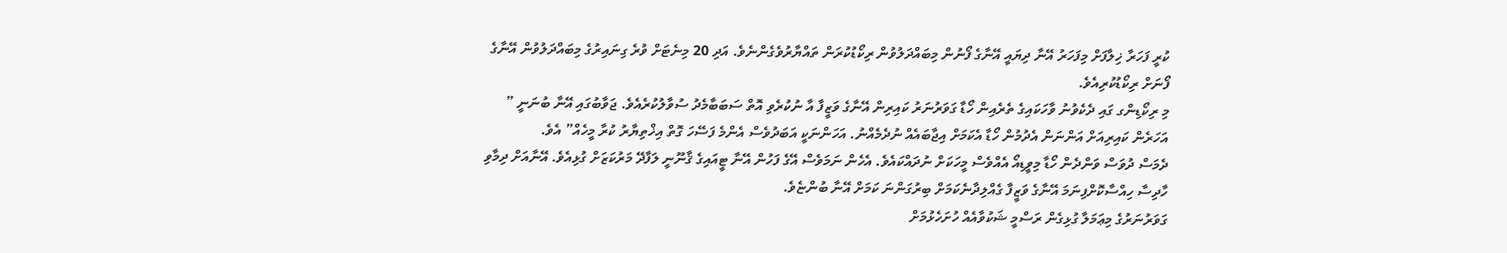ކުރީ ފަހަރާ ޚިލާފަށް މިފަހަރު އޭނާ ދިޔައީ އޭނާގެ ފޯނުން މިބައްދަލުވުން ރިކޯޑުކުރަން ތައްޔާރުވެގެންނެވެ. އަދި 20 މިނެޓަށް ވުރެ ގިނައިރުގެ މިބައްދަލުވުން އޭނާގެ ފޯނަށް ރިކޯޑުކުރިއެވެ.
މި ރިކޯޑިންގ ގައި ދެކެވުނު ވާހަކައިގެ ތެރެއިން ހޯޑާ ގަވަރުނަރު ކައިރިން އޭނާގެ ވަޒީފާ އާ ނުކުރެވި އޮތް ސަބަބާމެދު ސުވާލުކުރެއެވެ. ޖަވާބުގައި އޭނާ ބުނަނީ ” އަހަރެން ކައިރިއަށް އަންނަން އެދުމުން ހޯޑާ އެކަމަށް އިޖާބައެއް ނުދެމެއްނު. އަހަންނަކީ އަބަދުވެސް އެންމެ ފަސޭހަ ގޮތް އިޚްތިޔާރު ކުރާ މީހެއް” އެވެ.
ދެމަސް ދުވަސް ވަންދެން ހޯޑާ މިވީޑިއޯ އެއްވެސް މީހަކަށް ނުދައްކައެވެ. އެހެން ނަމަވެސް އޭގެ ފަހުން އޭނާ ޓީއައިގެ ޤާނޫނީ ލަފާދޭ މަރުކަޒަށް ގުޅިއެވެ. އޭނާއަށް ދިމާވި ހާދިސާ ހިއްސާކޮށްފިނަމަ އޭނާގެ ވަޒީފާ ގެއްލިދާނެކަމަށް ބިރުގަންނަ ކަމަށް އޭނާ ބުންޏެވެ.
ގަވަރުނަރުގެ މިޢަމަލާ ގުޅިގެން ރަސްމީ ޝަކުވާއެއް ހުށަހެޅުމަށް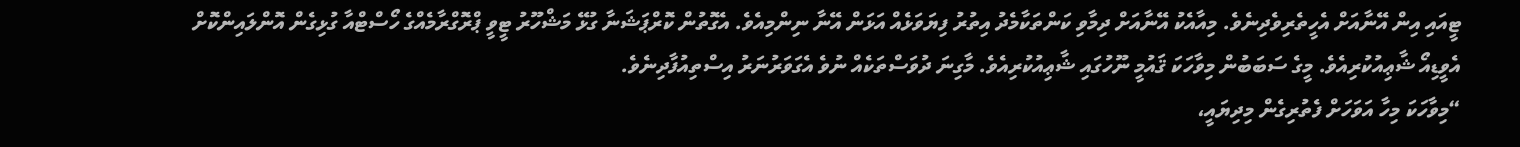ޓީއައި އިން އޭނާއަށް އެހީތެރިވެދިނެވެ. މިއާއެކު އޭނާއަށް ދިމާވި ކަންތަކާމެދު އިތުރު ފިޔަވަޅެއް އަޅަން އޭނާ ނިންމިއެވެ. އެގޮތުން ކޮރްޕަޝަނާ ގުޅޭ މަޝްހޫރު ޓީވީ ޕްރޮގްރާމެއްގެ ހޯސްޓްއާ ގުޅިގެން އޮންލައިންކޮށް އެވީޑިއޯ ޝާޢިއުކުރިއެވެ. މީގެ ސަބަބުން މިވާހަކަ ޤައުމީ ނޫހުގައި ޝާޢިއުކުރިއެވެ. މާގިނަ ދުވަސްތަކެއް ނުވެ އެގަވަރުނަރު އިސްތިއުފާދިނެވެ.
“މިވާހަކަ މިހާ އަވަހަށް ފެތުރިގެން މިދިޔައީ،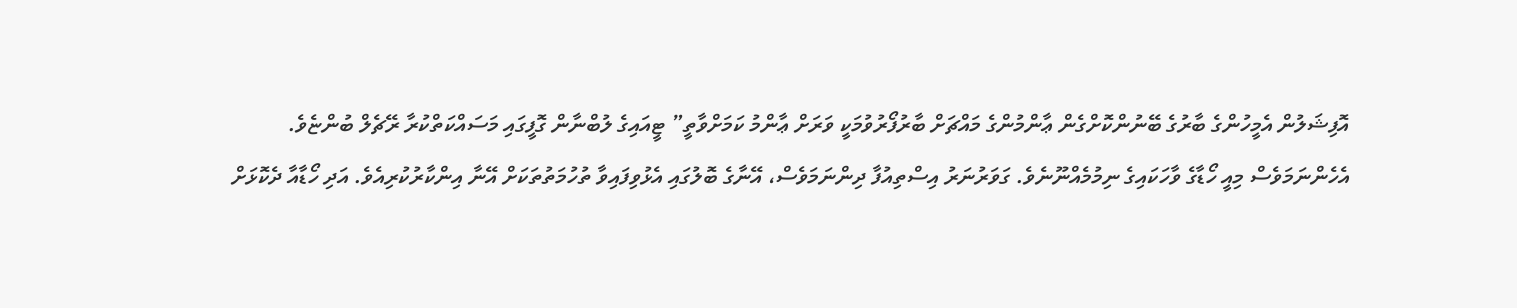އޮފިޝަލުން އެމީހުންގެ ބާރުގެ ބޭނުންކޮށްގެން ޢާންމުންގެ މައްޗަށް ބާރުފޯރުވުމަކީ ވަރަށް ޢާންމު ކަމަށްވާތީ” ޓީއައިގެ ލުބްނާން ގޮފީގައި މަސައްކަތްކުރާ ރޭޗެލް ބުންޏެވެ.
އެހެންނަމަވެސް މިއީ ހޯޑާގެ ވާހަކައިގެ ނިމުމެއްނޫނެވެ. ގަވަރުނަރު އިސްތިއުފާ ދިންނަމަވެސް، އޭނާގެ ބޮލުގައި އެޅުވިފައިވާ ތުހުމަތުތަކަށް އޭނާ އިންކާރުކުރިއެވެ. އަދި ހޯޑާއާ ދެކޮޅަށް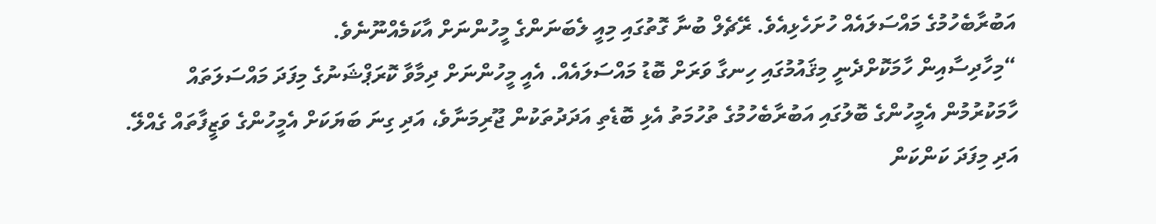އަބުރާބެހުމުގެ މައްސަލައެއް ހުށަހެޅިއެވެ. ރޭޗެލް ބުނާ ގޮތުގައި މިއީ ލެބަނަންގެ މީހުންނަށް އާކަމެއްނޫނެވެ.
“މިހާދިސާއިން ހާމަކޮށްދެނީ މިޤައުމުގައި ހިނގާ ވަރަށް ބޮޑު މައްސަލައެއް. އެއީ މީހުންނަށް ދިމާވާ ކޮރަޕްޝަނުގެ މިފަދަ މައްސަލަތައް ހާމަކުރުމުން އެމީހުންގެ ބޮލުގައި އަބުރާބެހުމުގެ ތުހުމަތު އެޅި ބޮޑެތި އަދަދުތަކުން ޖޫރިމަނާވެ، އަދި ގިނަ ބަޔަކަށް އެމީހުންގެ ވަޒީފާތައް ގެއްލޭ. އަދި މިފަދަ ކަންކަން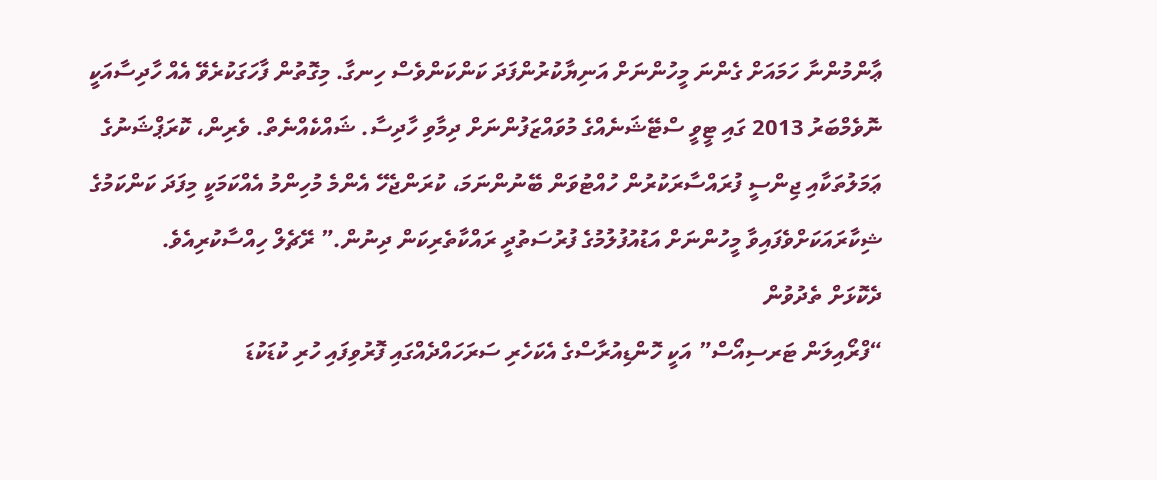ޢާންމުންނާ ހަމައަށް ގެންނަ މީހުންނަށް އަނިޔާކުރުންފަދަ ކަންކަންވެސް ހިނގާ. މިގޮތުން ފާހަގަކުރެވޭ އެއް ހާދިސާއަކީ ނޮވެމްބަރު 2013 ގައި ޓީވީ ސްޓޭޝަނެއްގެ މުވައްޒަފުންނަށް ދިމާވި ހާދިސާ. ޝައްކެއްނެތް. ވެރިން، ކޮރަޕްޝަނުގެ ޢަމަލުތަކާއި ޖިންސީ ފުރައްސާރަކުރުން ހުއްޓުވަން ބޭނުންނަމަ، ކުރަންޖެހޭ އެންމެ މުހިންމު އެއްކަމަކީ މިފަދަ ކަންކަމުގެ ޝިކާރައަކަށްވެފައިވާ މީހުންނަށް އަޑުއުފުލުމުގެ ފުރުސަތުދީ ރައްކާތެރިކަން ދިނުން.” ރޭޗެލް ހިއްސާކުރިއެވެ.
ދެކޮޅަށް ތެދުވުން
“ފްރޯއިލަން ޓަރސިއޯސް” އަކީ ހޮންޑިއުރާސްގެ އެކަހެރި ސަރަހައްދެއްގައި ފޮރުވިފައި ހުރި ކުޑަކުޑަ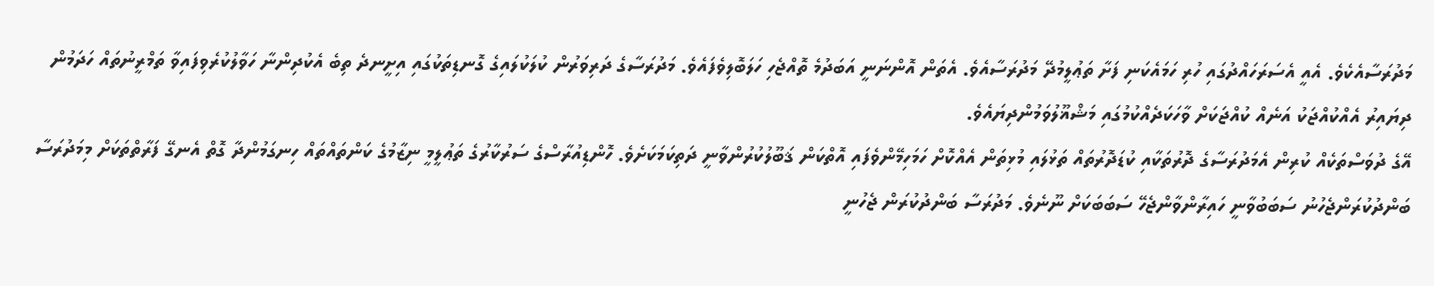މަދުރަސާއެކެވެ. އެއީ އެސަރަހައްދުގައި ހުރި ހަމައެކަނި ފަށާ ތަޢުލީމުދޭ މަދުރަސާއެވެ. އެތަން އޮންނަނީ އަބަދުމެ ތޮއްޖެހި ހަލަބޮލިވެފައެވެ. މަދުރަސާގެ ދަރިވަރުން ކުލަކުލައިގެ ގޮނޑިތަކުގައި އިށީނދެ ތިބެ އެކުދިންނާ ހަވާލުކުރެވިފައިވާ ތަމްރީނުތައް ހަދަމުން ދިޔައިރު އެއްކުއްޖަކު އަނެއް ކުއްޖަކަށް ވާހަކަދެއްކުމުގައި މަޝްޣޫލުވަމުންދިޔައެވެ.
އޭގެ ދުވަސްތަކެއް ކުރިން އެމަދުރަސާގެ ދޮރުތަކާއި ކުޑަދޮރުތައް ތަޅުލައި މުޅިތަން އެއްކޮށް ހަމަހިމޭންވެފައި އޮތްކަން ޤަބޫލުކުރުންވާނީ ދަތިކަމަކަށެވެ. ހޮންޑިއުރާސްގެ ސަރުކާރުގެ ތަޢުލީމީ ނިޒާމުގެ ކަންތައްތައް ހިނގަމުންދާ ގޮތް އެނގޭ ފަރާތްތަކަށް މިމަދުރަސާ ބަންދުކުރަންޖެހުނު ސަބަބުވާނީ ހައިރާންވާންޖެހޭ ސަބަބަކަށް ނޫނެވެ. މަދުރަސާ ބަންދުކުރަން ޖެހުނީ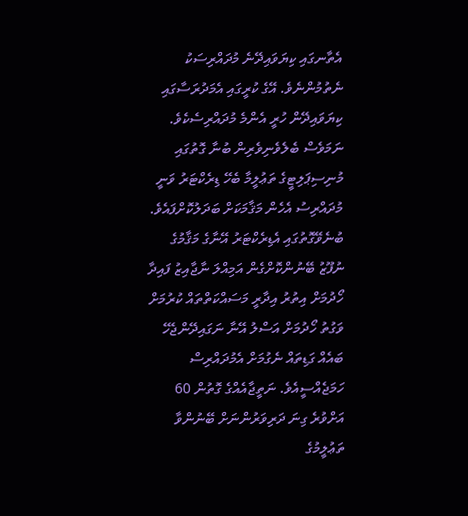އެތާނގައި ކިޔަވައިދޭނެ މުދައްރިސަކު ނެތުމުންނެވެ. އޭގެ ކުރީގައި އެމަދުރަސާގައި ކިޔަވައިދޭން ހުރީ އެންމެ މުދައްރިސެކެވެ. ނަމަވެސް ބެލެވެނިވެރިން ބުނާ ގޮތުގައި މުނިސިޕަލިޓީގެ ތަޢުލީމާ ބެހޭ ޑިރެކްޓަރު ވަނީ މުދައްރިސު އެހެން މަޤާމަކަށް ބަދަލުކޮށްފައެވެ. ބުނެވޭގޮތުގައި އެޑިރެކްޓަރު އޭނާގެ މަޤާމުގެ ނުފޫޒު ބޭނުންކޮށްގެން އަމިއްލަ ނާޖާއިޒު ފައިދާ ހޯދުމަށް އިތުރު އިދާރީ މަސައްކަތްތައް ކުރުމަށް ވަގުތު ހޯދުމަށް އަސްލު އޭނާ ނަގައިދޭންޖެހޭ ބައެއް ގަޑިތައް ނެގުމަށް އެމުދައްރިސް ހަމަޖެއްސީއެވެ. ނަތީޖާއެއްގެ ގޮތުން 60 އަށްވުރެ ގިނަ ދަރިވަރުންނަށް ބޭނުންވާ ތަޢުލީމުގެ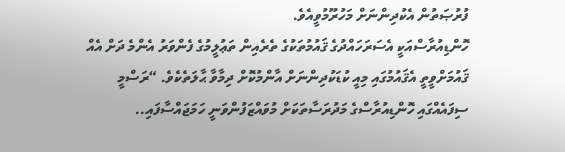ފުރުޞަތުން އެކުދިންނަށް މަހުރޫމުވީއެވެ.
ހޮންޑިއުރާސްއަކީ އެސަރަހައްދުގެ ޤައުމުތަކުގެ ތެރެއިން ތަޢުލީމުގެ ފެންވަރު އެންމެ ދަށް އެއް ޤައުމަށްވީތީ އެޤައުމުގައި މިއީ ކުޑަކުދިންނަށް އާންމުކޮށް ދިމާވާ ޙާލަތެކެވެ. “ރަސްމީ ސިފައެއްގައި ހޮންޑިއުރާސްގެ މަދުރަސާތަކަށް މުވައްޒަފުންވަނީ ހަމަޖައްސާފައި..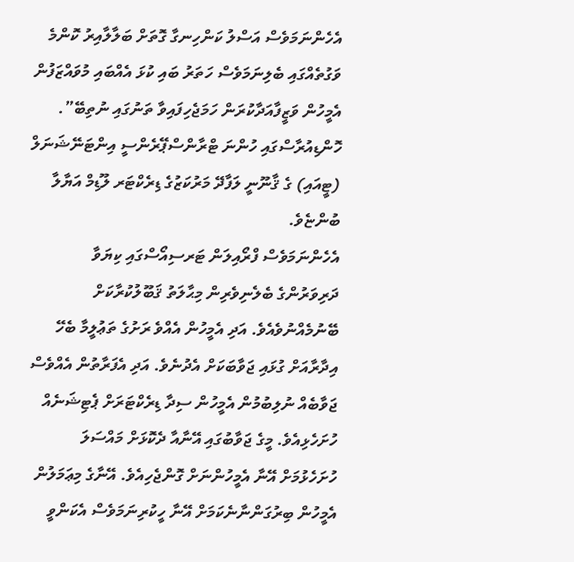އެހެންނަމަވެސް އަސްލު ކަންހިނގާ ގޮތަށް ބަލާލާއިރު ކޮންމެ ވަގުތެއްގައި ބެލިނަމަވެސް ހަތަރު ބައި ކުޅަ އެއްބައި މުވައްޒަފުން އެމީހުން ވަޒީފާއަދާކުރަން ހަމަޖެހިފައިވާ ތަނުގައި ނުތިބޭ”. ހޮންޑިއުރާސްގައި ހުންނަ ޓްރާންސްޕޭރެންސީ އިންޓަނޭޝަނަލް (ޓީއައި) ގެ ޤާނޫނީ ލަފާދޭ މަރުކަޒުގެ ޑިރެކްޓަރ ލޫޑިމް އަޔާލާ ބުންޏެވެ.
އެހެންނަމަވެސް ފްރޯއިލަން ޓަރސިއޯސްގައި ކިޔަވާ ދަރިވަރުންގެ ބެލެނިވެރިން މިޙާލަތު ޤަބޫލުކުރާކަށް ބޭނުމެއްނުވެއެވެ. އަދި އެމީހުން އެއްވެ ރަށުގެ ތަޢުލީމާ ބެހޭ އިދާރާއަށް ގުޅައި ޖަވާބަކަށް އެދުނެވެ. އަދި އެފަރާތުން އެއްވެސް ޖަވާބެއް ނުލިބުމުން އެމީހުން ސިދާ ޑިރެކްޓަރަށް ޕެޓިޝަނެއް ހުށަހެޅިއެވެ. މީގެ ޖަވާބުގައި އޭނާއާ ދެކޮޅަށް މައްސަލަ ހުށަހެޅުމަށް އޭނާ އެމީހުންނަށް ގޮންޖެހިއެވެ. އޭނާގެ މިޢަމަލުން އެމީހުން ބިރުގަންނާނެކަމަށް އޭނާ ހީކުރިނަމަވެސް އެކަންވީ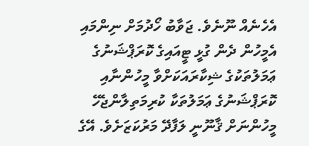އެހެނެއް ނޫނެވެ. ޖަވާބު ހޯދުމަށް ނިންމައި އެމީހުން ދެން ގުޅީ ޓީއައިގެ ކޮރަޕްޝަނުގެ ޢަމަލުތަކުގެ ޝިކާރައަކަށްވާ މީހުންނާއި ކޮރަޕްޝަނުގެ ޢަމަލުތަކާ ކުރިމަތިލާންޖެހޭ މީހުންނަށް ޤާނޫނީ ލަފާދޭ މަރުކަޒަށެވެ. އޭގެ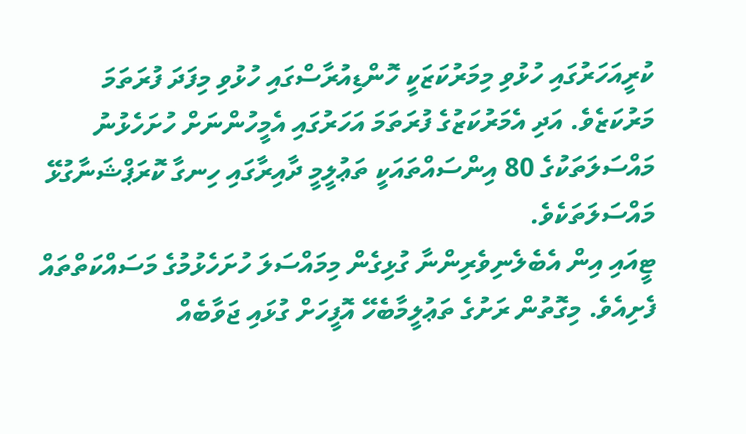ކުރީއަހަރުގައި ހުޅުވި މިމަރުކަޒަކީ ހޮންޑިއުރާސްގައި ހުޅުވި މިފަދަ ފުރަތަމަ މަރުކަޒެވެ. އަދި އެމަރުކަޒުގެ ފުރަތަމަ އަހަރުގައި އެމީހުންނަށް ހުށަހެޅުނު މައްސަލަތަކުގެ 80 އިންސައްތައަކީ ތަޢުލީމީ ދާއިރާގައި ހިނގާ ކޮރަޕްޝަނާގުޅޭ މައްސަލަތަކެވެ.
ޓީއައި އިން އެބެލެނިވެރިންނާ ގުޅިގެން މިމައްސަލަ ހުށަހެޅުމުގެ މަސައްކަތްތައް ފެށިއެވެ. މިގޮތުން ރަށުގެ ތަޢުލީމާބެހޭ އޮފީހަށް ގުޅައި ޖަވާބެއް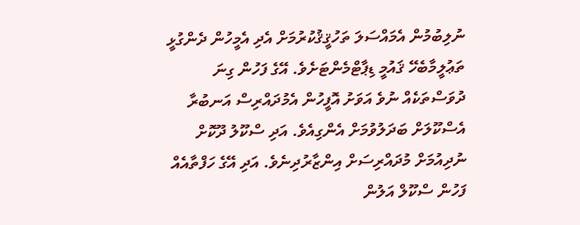ނުލިބުމުން އެމައްސަލަ ތަހުޤީޤުކުރުމަށް އެދި އެމީހުން ދެންގުޅީ ތަޢުލީމާބެހޭ ޤައުމީ ޑިޕާޓްމެންޓަށެވެ. އޭގެ ފަހުން ގިނަ ދުވަސްތަކެއް ނުވެ އަވަށު އޮފީހުން އެމުދައްރިސް އަނބުރާ އެސްކޫލަށް ބަދަލުވުމަށް އެންގިއެވެ. އަދި ސްކޫލު ދޫކޮށް ނުދިއުމަށް މުދައްރިސަށް އިންޒާރުދިނެވެ. އަދި އޭގެ ހަފްތާއެއް ފަހުން ސްކޫލް އަލުން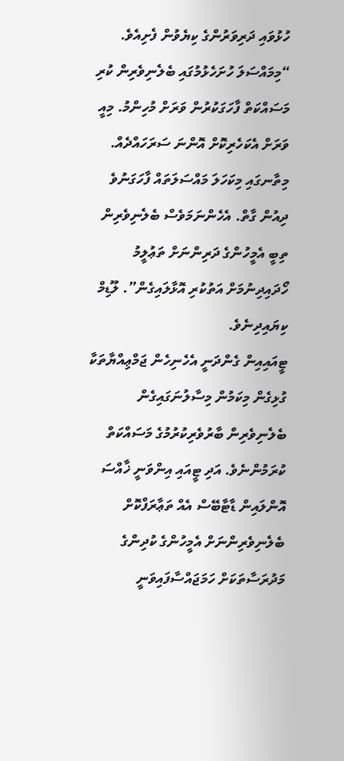ހުޅުވައި ދަރިވަރުންގެ ކިޔެވުން ފެށިއެވެ. “މިމައްސަލަ ހުށަހެޅުމުގައި ބެލެނިވެރިން ކުރި މަސައްކަތް ފާހަގަކުރުން ވަރަށް މުހިންމު. މިއީ ވަރަށް އެކަހެރިކޮށް އޮންނަ ސަރަހައްދެއް. މިތާނގައި މިކަހަލަ މައްސަލަތައް ފާހަގަނުވެ ދިއުން ގާތް. އެހެންނަމަވެސް ބެލެނިވެރިން ތިބީ އެމީހުންގެ ދަރިންނަށް ތަޢުލީމު ހޯދައިދިނުމަށް އަތުކުރި އޮޅާލައިގެން”. ލޫޑިމް ކިޔައިދިނެވެ.
ޓީއައިއިން ގެންދަނީ އެހެނިހެން ޖަމްޢިއްޔާތަކާ ގުޅިގެން މިކަމުން މިސާލުނަގައިގެން ބެލެނިވެރިން ބާރުވެރިކުރުމުގެ މަސައްކަތް ކުރަމުންނެވެ. އަދި ޓީއައި އިންވަނީ ޚާއްސަ އޮންލައިން ޑާޓާބޭސް އެއް ތަޢާރަފްކޮށް ބެލެނިވެރިންނަށް އެމީހުންގެ ކުދިންގެ މަދުރަސާތަކަށް ހަމަޖައްސާފައިވަނީ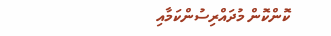ކޮންކޮން މުދައްރިސުންކަމާއި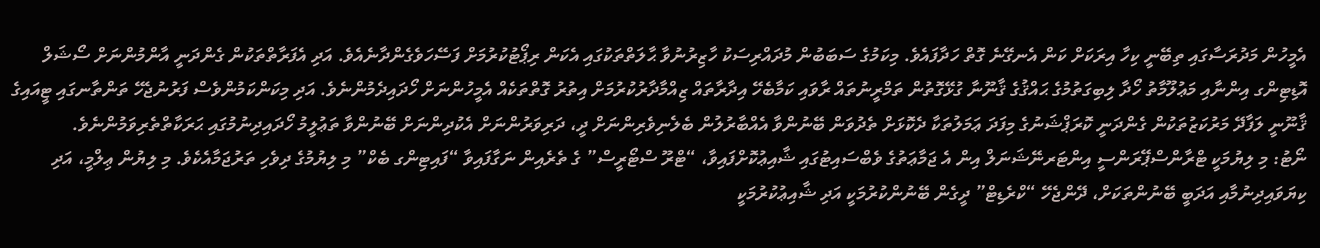އެމީހުން މަދުރަސާގައި ތިބޭނީ ކިހާ އިރަކަށް ކަން އެނގޭނެ ގޮތް ހަދާފައެވެ. މިކަމުގެ ސަބަބުން މުދައްރިސަކު ހާޒިރުނުވާ ޙާލަތްތަކުގައި އެކަން ރިޕޯޓުކުރުމަށް ފަސޭހަވެގެންދާނެއެވެ. އަދި އެފަރާތްތަކުން ގެންދަނީ އާންމުންނަށް ސޯޝަލް އޮޑިޓިންގ އިންނާއި މަޢުލޫމާތު ހޯދާ ލިބިގަތުމުގެ ޙައްޤުގެ ޤާނޫނާ ގުޅޭގޮތުން ތަމްރީނުތައް ރާވައި ކަމާބެހޭ އިދާރާތައް ޒިއްމާދާރުކުރުމަށް އިތުރު ގޮތްތަކެއް އެމީހުންނަށް ހޯދައިދެމުންނެވެ. އަދި މިކަންކަމުންވެސް ފަރުނުޖެހޭ ތަންތާނގައި ޓީއައިގެ ޤާނޫނީ ލަފާދޭ މަރުކަޒުތަކުން ގެންދަނީ ކޮރަޕްޝަނުގެ މިފަދަ ޢަމަލުތަކާ ދެކޮޅަށް ތެދުވަން ބޭނުންވާ އެއްބާރުލުން ބެލެނިވެރިންނަށް ދީ، ދަރިވަރުންނަށް އެކުދިންނަށް ބޭނުންވާ ތަޢުލީމު ހޯދައިދިނުމުގައި ޙަރަކާތްތެރިވަމުންނެވެ.
ނޯޓު: މި ލިޔުމަކީ ޓްރާންސްޕޭރަންސީ އިންޓަރނޭޝަނަލް އިން އެ ޖަމާޢަތުގެ ވެބްސައިޓުގައި ޝާއިޢުކޮށްފައިވާ، “ޓްރޫ ސްޓޯރީސް” ގެ ތެރެއިން ނަގާފައިވާ “ފައިޓިންގ ބެކް” މި ލިޔުމުގެ ދިވެހި ތަރުޖަމާއެކެވެ. މި ލިޔުން ޢިލްމީ، އަދި ކިޔަވައިދިނުމާއި އަދަބީ ބޭނުންތަކަށް، ދޭންޖެހޭ “ކްރެޑިޓް” ދީގެން ބޭނުންކުރުމަކީ އަދި ޝާއިޢުކުރުމަކީ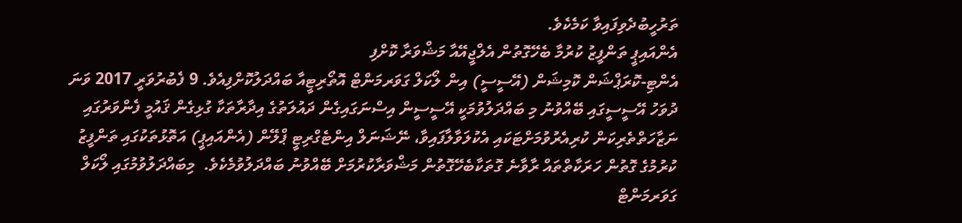ތަރުހީބުދެވިފައިވާ ކަމެކެވެ.
އެންއައިޕީ ތަންފީޒު ކުރުމާ ބެހޭގޮތުން އެލްޖީއޭއާ މަޝްވަރާ ކޮށްފި
އެންޓި-ކޮރަޕްޝަން ކޮމިޝަން (އޭސީސީ) އިން ލޯކަލް ގަވަރމަންޓް އޮތޯރިޓީއާ ބައްދަލުކޮށްފިއެވެ. 9 ފެބުރުވަރީ 2017 ވަނަ ދުވަހު އޭސީސީގައި ބޭއްވުނު މި ބައްދަލުވުމަކީ އޭސީސީން އިސްނަގައިގެން ދައުލަތުގެ އިދާރާތަކާ ގުޅިގެން ޤައުމީ ފެންވަރުގައި ނަޒާހަތްތެރިކަން ކުރިއެރުވުމަށްޓަކައި އެކުލަވާލާފައިވާ، ނޭޝަނަލް އިންޓެގްރިޓީ ޕްލޭން (އެންއައިޕީ) އަތޮޅުތަކުގައި ތަންފީޒު ކުރުމުގެ ގޮތުން ހަރަކާތްތައް ރާވާނެ ގޮތަކާބެހޭގޮތުން މަޝްވަރާކުރުމަށް ބޭއްވުނު ބައްދަލުވުމެކެވެ.  މިބައްދަލުވުމުގައި ލޯކަލް ގަވަރމަންޓް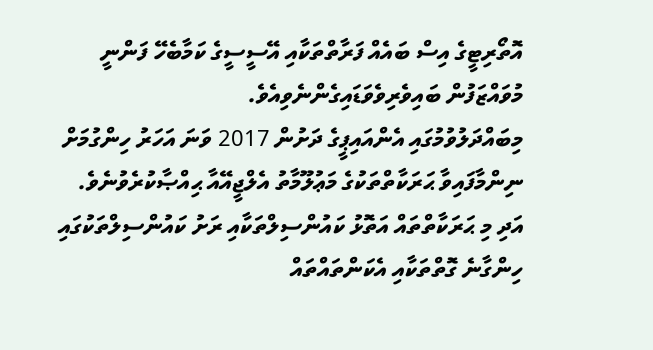އޮތޯރިޓީގެ އިސް ބައެއް ފަރާތްތަކާއި އޭސީސީގެ ކަމާބެހޭ ފަންނީ މުވައްޒަފުން ބައިވެރިވެވަޑައިގެންނެވިއެވެ.
މިބައްދަލުވުމުގައި އެންއައިޕީގެ ދަށުން 2017 ވަނަ އަހަރު ހިންގުމަށް ނިންމާފައިވާ ޙަރަކާތްތަކުގެ މަޢުލޫމާތު އެލްޖީއޭއާ ޙިއްޞާކުރެވުނެވެ. އަދި މި ޙަރަކާތްތައް އަތޮޅު ކައުންސިލްތަކާއި ރަށު ކައުންސިލްތަކުގައި ހިންގާނެ ގޮތްތަކާއި އެކަންތައްތައް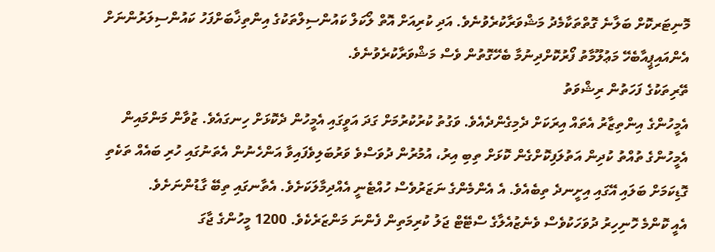މޮނިޓަރކޮށް ބަލާނެ ގޮތްތަކާމެދު މަޝްވަރާކުރެވުނެވެ. އަދި ކުރިއަށް އޮތް ލޯކަލް ކައުންސިލްތަކުގެ އިންތިޚާބަށްފަހު ކައުންސިލަރުންނަށް އެންއައިޕީއާބެހޭ މަޢުލޫމާތު ފޯރުކޮށްދިނުމާ ބެހޭގޮތުން ވެސް މަޝްވަރާކުރެވުނެވެ.
ތޭރިތަކުގެ ފަހަތުން ރިޝްވަތު
އެމީހުންގެ އިންތިޒާރު އެތައް އިރަކަށް ދެމިގެންދެއެވެ. ވަގުތު ކުރުކުރުމަށް ގަދަ އަވީގައި އެމީހުން ދެކޮޅަށް ހިނގައެވެ. ޒުވާން މަންމައިން އެމީހުންގެ ތުއްތު ކުދިން އަތުލަފިކޮށްގެން ކޮޅަށް ތިބި އިރު، އުމުރުން ދުވަސްވެ ވަރުބަލިވެފައިވާ އަންހެނުން އެތަނުގައި ހުރި ބައެއް ތަކެތި ގޮޑިކަމަށް ބަލައި އޭގައި އިށީނދެ ތިބެއެވެ. އެ އެންމެންގެ ނަޒަރުވެސް ހުއްޓެނީ އެއްދިމާލަކަށެވެ. އެތާނގައި ތިބޭ ގާޑުންނަށެވެ.
އެއީ ކޮންމެ ހޮނިހިރު ދުވަހަކުވެސް ވެނެޒުއެލާގެ ސްޓޭޓް ޖަލު ކުރިމަތިން ފެންނަ މަންޒަރެކެވެ. 1200 މީހުންގެ ޖާގަ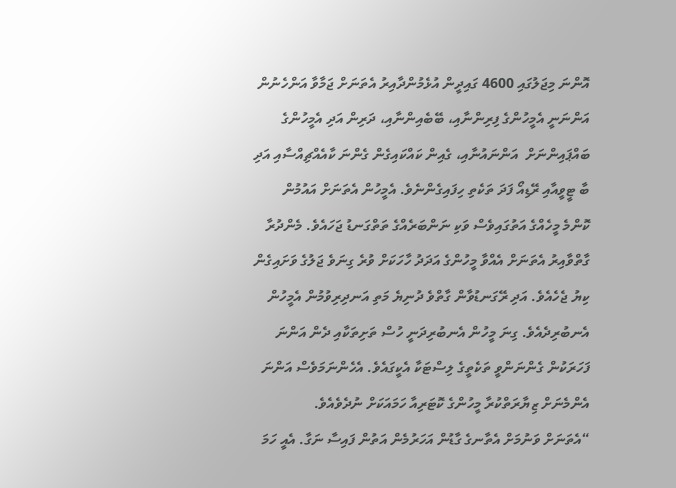އޮންނަ މިޖަލުގައި 4600 ގައިދީން އުޅެމުންދާއިރު އެތަނަށް ޖަމާވާ އަންހެނުން އަންނަނީ އެމީހުންގެ ފިރިންނާއި، ބޭބެއިންނާއި، ދަރިން އަދި އެމީހުންގެ ބައްޕައިންނަށް  އަންނައުނާއި، ގެއިން ކައްކައިގެން ގެންނަ ކާއެއްޗިއްސާއި އަދި ބާ ޓީވީއާއި ރޭޑިއޯ ފަދަ ތަކެތި ހިފައިގެންނެވެ. އެމީހުން އެތަނަށް އައުމުން ކޮންމެ މީހެއްގެ އަތުގައިވެސް ވަކި ނަންބަރެއްގެ ތަތްގަނޑު ޖަހައެވެ. މެންދުރާ ގާތްވާއިރު އެތަނަށް އެއްވާ މީހުންގެ އަދަދު ހާހަކަށް ވުރެ ގިނަވެ ޖަލުގެ ވަށައިގެން ކިޔު ޖެހެއެވެ. އަދި ރޭގަނޑުވާން ގާތްވެ ދުނިޔެ މަތި އަނދިރިވުމުން އެމީހުން އެނބުރިދެއެވެ. ގިނަ މީހުން އެނބުރިދަނީ ހުސް ތަށިތަކާއި ދެން އަންނަ ފަހަރަކުން ގެންނަންވީ ތަކެތީގެ ލިސްޓަކާ އެކީގައެވެ. އެހެންނަމަވެސް އަންނަ އެންމެނަށް ޒިޔާރަތްކުރާ މީހުންގެ ކޮޓަރިއާ ހަމައަކަށް ނުދެވެއެވެ.
“އެތަނަށް ވަނުމަށް އެތާނގެ ގާޑުން އަހަރުމެން އަތުން ފައިސާ ނަގާ. އެއީ ހަމަ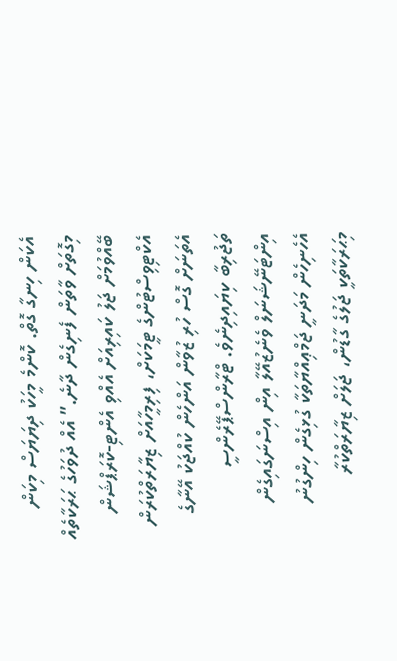އެކަން ހިނގާ ގޮތް. ކޮންމެ މީހަކު ދިޔަޔަސް މިކަން މިގޮތަށް ވާތަން ފެނިގެން ދާނެ.” އެއް ދުވަހުގެ ޙަރަކާތެއް ބޭއްވުމަށް ޖަލު ކައިރިއަށް އެއްވި އެންޓި-ކޮރަޕްޝަން އެކްޓިވިސްޓުންގެ ޓީމަކަށް، ފިރިމީހާއަށް ޒިޔާރަތްކުރަން އެތަނަށް ގޮސް ހުރި ޒުވާން އަންހެން ކުއްޖަކު އޭނާގެ ތަޖުރިބާ ކިޔައިދިނެވެ. ޓްރާންސްޕޭރެންސީ އިންޓަނޭޝަނަލް ވެނެޒުއޭލާ އިން އިސްނަގައިގެން އެހެނިހެން މަދަނީ ޖަމްޢިއްޔާތަކާ ގުޅިގެން ހިންގުނު މިޙަރަކާތަކީ ޖަލުގެ ގާޑުން، ޖަލަށް ޒިޔާރަތްކުރާ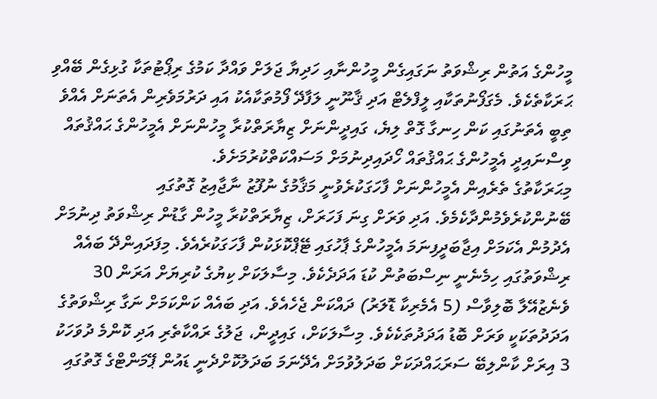މީހުންގެ އަތުން ރިޝްވަތު ނަގައިގެން މީހުންނާއި ހަދިޔާ ޖަލަށް ވައްދާ ކަމުގެ ރިޕޯޓުތަކާ ގުޅިގެން ބޭއްވި ޙަރަކާތެކެވެ. މެގަފޯނުތަކާއި ލީފްލެޓް އަދި ޤާނޫނީ ލަފާދޭ ފޯމުތަކާއެކު އައި ދަރުމަވެރިން އެތަނަށް އެއްވެ ތިބީ އެތަނުގައި ކަން ހިނގާ ގޮތް ލިޔެ، ގައިދީންނަށް ޒިޔާރަތްކުރާ މީހުންނަށް އެމީހުންގެ ޙައްޤުތައް ވިސްނައިދީ އެމީހުންގެ ޙައްޤުތައް ހޯދައިދިނުމަށް މަސައްކަތްކުރުމަށެވެ.
މިޙަރަކާތުގެ ތެރެއިން އެމީހުންނަށް ފާހަގަކުރެވުނީ މަޤާމުގެ ނުފޫޒު ނާޖާއިޒު ގޮތުގައި ބޭނުންކުރެވެމުންދާކެމެވެ. އަދި ވަރަށް ގިނަ ފަހަރަށް، ޒިޔާރަތްކުރާ މީހުން ގާޑުން ރިޝްވަތު ދިނުމަށް އެދުމުން އެކަމަށް އިޖާބަދީފިނަމަ އެމީހުންގެ ޕާހުގައި ޓޭޕްކޮޅަކުން ފާހަގަކުރެއެވެ. މިފަދައިންދޭ ބައެއް ރިޝްވަތުގައި ހިމެނެނީ ނިސްބަތުން ކުޑަ އަދަދެކެވެ. މިސާލަކަށް ކިޔުގެ ކުރިޔަށް އަރަން 30 ވެނެޒުއޭލާ ބޮލިވާސް (5 އެމެރިކާ ޑޮލަރު) ދައްކަން ޖެހެއެވެ. އަދި ބައެއް ކަންކަމަށް ނަގާ ރިޝްވަތުގެ އަދަދުތަކަކީ ވަރަށް ބޮޑު އަދަދުތަކެކެވެ. މިސާލަކަށް، ގައިދީން، ޖަލުގެ ރައްކާތެރި އަދި ކޮންމެ ދުވަހަކު 3 އިރަށް ކާންލިބޭ ސަރަޙައްދަކަށް ބަދަލުވުމަށް އެދޭނަމަ ބަދަލުކޮށްދެނީ ޑައުން ޕޭމަންޓްގެ ގޮތުގައި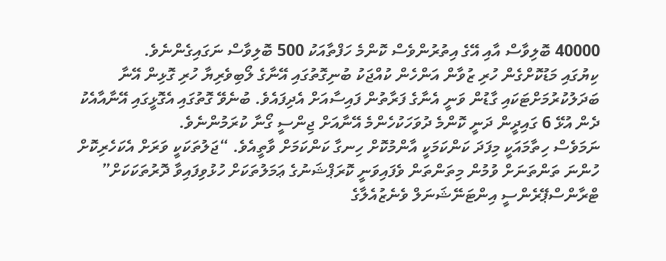40000 ބޮލިވާސް އާއި އޭގެ އިތުރުންވެސް ކޮންމެ ހަފްތާއަކު 500 ބޮލިވާސް ނަގައިގެންނެވެ.
ކިޔުގައި މަޑުކޮށްގެން ހުރި ޒުވާން އަންހެން ކުއްޖަކު ބުނިގޮތުގައި އޭނާގެ ލޯބިވެރިޔާ ހުރި ގޮޅިން އޭނާ ބަދަލުކުރުމަށްޓަކައި ގާޑުން ވަނީ އެނާގެ ފަރާތުން ފައިސާއަށް އެދިފައެވެ. ބުނެވޭ ގޮތުގައި އެގޮޅީގައި އޭނާއާއެކު ދެން އުޅޭ 6 ގައިދީން ދަނީ ކޮންމެ ދުވަހަކުހެންމެ އޭނާއަށް ޖިންސީ ގޯނާ ކުރަމުންނެވެ.
ނަމަވެސް ހިތާމައަކީ މިފަދަ ކަންކަމަކީ އާންމުކޮށް ހިނގާ ކަންކަމަށް ވާތީއެވެ. “ޖަލުތަކަކީ ވަރަށް އެކަހެރިކޮށް ހުންނަ ތަންތަނަށް ވުމުން މިތަންތަން ވެފައިވަނީ ކޮރަޕްޝަނުގެ ޢަމަލުތަކަށް ހުޅުވިފައިވާ ދޮރުތަކަކަށް” ޓްރާންސްޕޭރެންސީ އިންޓަނޭޝަނަލް ވެނެޒުއެލާގެ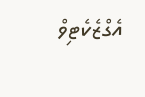އެގްޒެކެޓިވް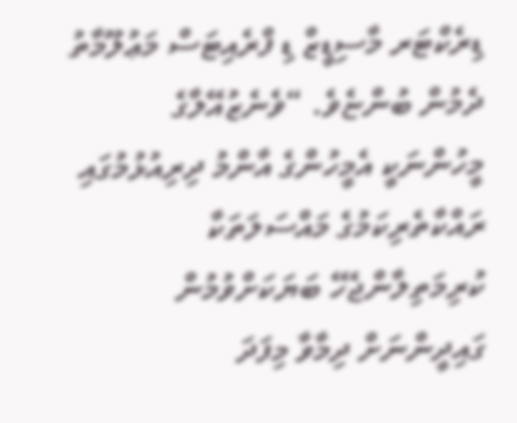ޑިރެކްޓަރ މާސިޑީޒް ޑި ފްރެއިޓަސް މަޢުލޫމާތު ދެމުން ބުންޏެވެ. “ވެނެޒުއޭލާގެ މީހުންނަކީ އެމީހުންގެ އާންމު ދިރިއުޅުމުގައި ރައްކާތެރިކަމުގެ މައްސަލަތަކާ ކުރިމަތިލާންޖެހޭ ބަޔަކަށްވުމުން ގައިދީންނަށް ދިމާވާ މިފަދަ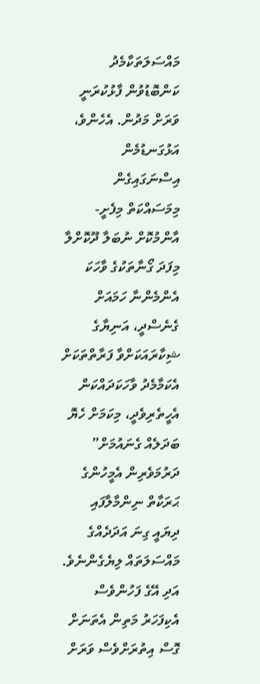މައްސަލަތަކާމެދު ކަންބޮޑުވުން ފާޅުކުރަނީ ވަރަށް މަދުން. އެހެންވެ، އަޅުގަނޑުމެން އިސްނަގައިގެން މިމަސައްކަތް މިފެށީ- އާންމުކޮށް ނުބަލާ ދޫކޮށްލާ މިފަދަ ގޯނާތަކުގެ ވާހަކަ އެންމެންނާ ހަމައަށް ގެނެސްދީ، އަނިޔާގެ ޝިކާރައަކަށްވާ ފަރާތްތަކަށް އެކަމާމެދު ވާހަކަދައްކަން އެހީތެރިވެދީ، މިކަމަށް ހެޔޮ ބަދަލެއް ގެނައުމަށް”
ދަރުމަވެރިން އެމީހުންގެ ޙަރަކާތް ނިންމާލާފައި ދިޔައީ ގިނަ އަދަދެއްގެ މައްސަލަތައް ލިޔެގެންނެވެ. އަދި އޭގެ ފަހުންވެސް  އެކިފަހަރު މަތިން އެތަނަށް ގޮސް އިތުރަށްވެސް ވަރަށް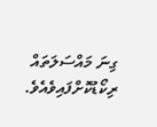ގިނަ މައްސަލަތައް ރިކޯޑުކޮށްފައިވެއެވެ.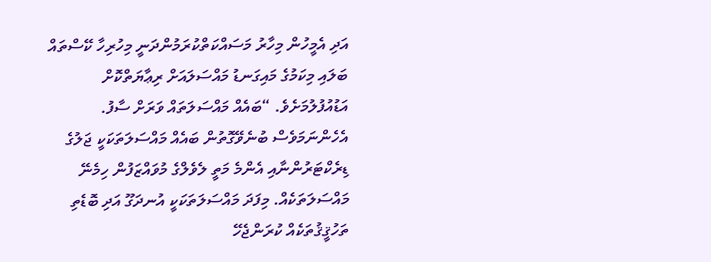އަދި އެމީހުން މިހާރު މަސައްކަތްކުރަމުންދަނީ މިހުރިހާ ކޭސްތައް ބަލައި މިކަމުގެ މައިގަނޑު މައްސަލައަށް ރިޢާޔަތްކޮށް އަޑުއުފުލުމަށެވެ. “ބައެއް މައްސަލަތައް ވަރަށް ސާފު. އެހެންނަމަވެސް ބުނެވޭގޮތުން ބައެއް މައްސަލަތަކަކީ ޖަލުގެ ޑިރެކްޓަރުންނާއި އެންމެ މަތީ ލެވެލްގެ މުވައްޒަފުން ހިމެނޭ މައްސަލަތަކެއް. މިފަދަ މައްސަލަތަކަކީ އުނދަގޫ އަދި ބޮޑެތި ތަހުޤީޤުތަކެއް ކުރަންޖެހޭ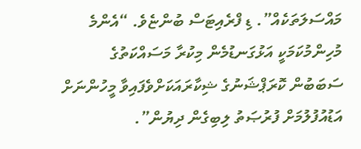މައްސަލަތަކެއް”. ޑި ފްރެއިޓަސް ބުންޏެވެ. “އެންމެ މުހިންމުކަމަކީ އަޅުގަނޑުމެން މިކުރާ މަސައްކަތުގެ ސަބަބުން ކޮރަޕްޝަނުގެ ޝިކާރައަކަށްވެފައިވާ މީހުންނަށް އަޑުއުފުލުމަށް ފުރުޞަތު ލިބިގެން ދިޔުން”.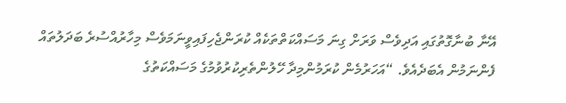އޭނާ ބުނާގޮތުގައި އަދިވެސް ވަރަށް ގިނަ މަސައްކަތްތަކެއް ކުރަންޖެހިފައިވީނަމަވެސް މިހާރުއްސުރެ ބަދަލުތައް ފެންނަމުން އެބަދެއެވެ. “އަހަރުމެން ކުރަމުންމިދާ ހޭލުންތެރިކުރުވުމުގެ މަސައްކަތުގެ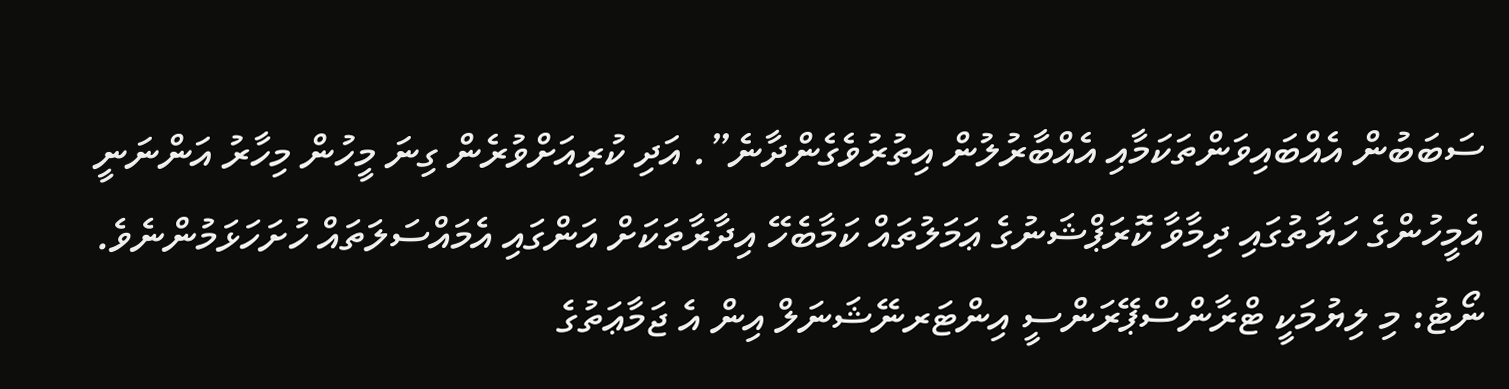ސަބަބުން އެއްބައިވަންތަކަމާއި އެއްބާރުލުން އިތުރުވެގެންދާނެ”. އަދި ކުރިއަށްވުރެން ގިނަ މީހުން މިހާރު އަންނަނީ އެމީހުންގެ ހަޔާތުގައި ދިމާވާ ކޮރަޕްޝަނުގެ ޢަމަލުތައް ކަމާބެހޭ އިދާރާތަކަށް އަންގައި އެމައްސަލަތައް ހުށަހަޅަމުންނެވެ.
ނޯޓު: މި ލިޔުމަކީ ޓްރާންސްޕޭރަންސީ އިންޓަރނޭޝަނަލް އިން އެ ޖަމާޢަތުގެ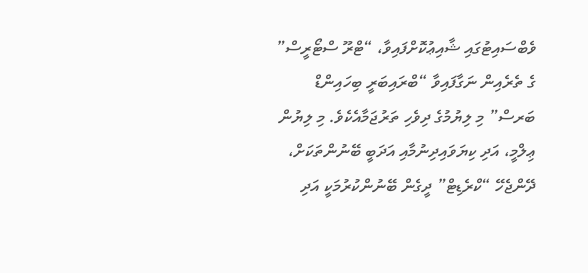ވެބްސައިޓުގައި ޝާއިޢުކޮށްފައިވާ، “ޓްރޫ ސްޓޯރީސް” ގެ ތެރެއިން ނަގާފައިވާ “ބްރައިބަރީ ބިހައިންޑް ބަރސް” މި ލިޔުމުގެ ދިވެހި ތަރުޖަމާއެކެވެ. މި ލިޔުން ޢިލްމީ، އަދި ކިޔަވައިދިނުމާއި އަދަބީ ބޭނުންތަކަށް، ދޭންޖެހޭ “ކްރެޑިޓް” ދީގެން ބޭނުންކުރުމަކީ އަދި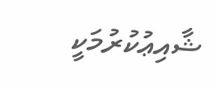ޝާއިޢުކުރުމަކީ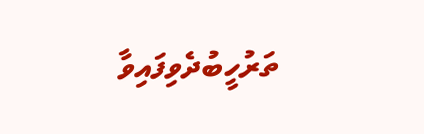ތަރުހީބުދެވިފައިވާ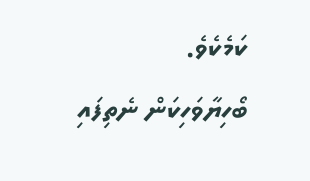ކަމެކެވެ.
ބޯހިޔާވަހިކަން ނެތިފައި